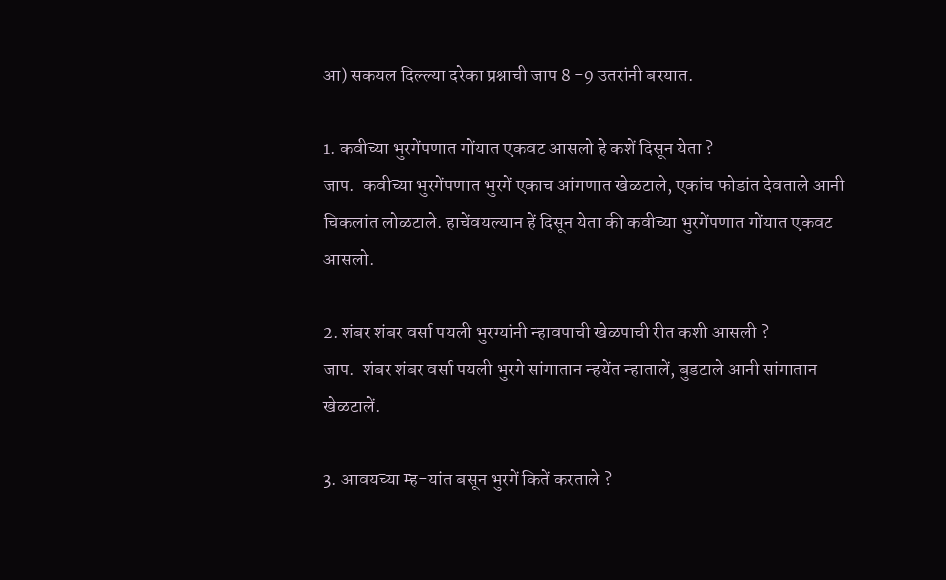आ) सकयल दिल्ल्या दरेका प्रश्नाची जाप 8 -9 उतरांनी बरयात.

1. कवीच्या भुरगेंपणात गोंयात एकवट आसलो हे कशें दिसून येता ?
जाप.  कवीच्या भुरगेंपणात भुरगें एकाच आंगणात खेळटाले, एकांच फोडांत देवताले आनी चिकलांत लोळटाले. हाचेंवयल्यान हें दिसून येता की कवीच्या भुरगेंपणात गोंयात एकवट आसलो.

2. शंबर शंबर वर्सा पयली भुरग्यांनी न्हावपाची खेळपाची रीत कशी आसली ?
जाप.  शंबर शंबर वर्सा पयली भुरगे सांगातान न्हयेंत न्हातालें, बुडटाले आनी सांगातान खेळटालें.

3. आवयच्या म्ह-यांत बसून भुरगें कितें करताले ?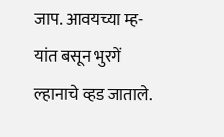जाप. आवयच्या म्ह-यांत बसून भुरगें ल्हानाचे व्हड जाताले.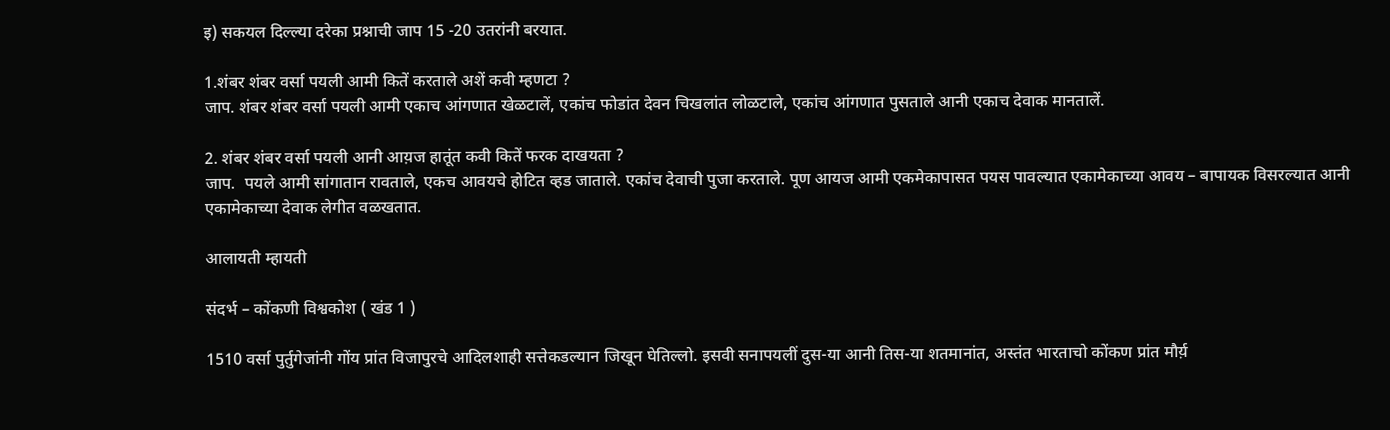इ) सकयल दिल्ल्या दरेका प्रश्नाची जाप 15 -20 उतरांनी बरयात.

1.शंबर शंबर वर्सा पयली आमी कितें करताले अशें कवी म्हणटा ?
जाप. शंबर शंबर वर्सा पयली आमी एकाच आंगणात खेळटालें, एकांच फोडांत देवन चिखलांत लोळटाले, एकांच आंगणात पुसताले आनी एकाच देवाक मानतालें.

2. शंबर शंबर वर्सा पयली आनी आय़ज हातूंत कवी कितें फरक दाखयता ?
जाप.  पयले आमी सांगातान रावताले, एकच आवयचे होटित व्हड जाताले. एकांच देवाची पुजा करताले. पूण आयज आमी एकमेकापासत पयस पावल्यात एकामेकाच्या आवय – बापायक विसरल्यात आनी एकामेकाच्या देवाक लेगीत वळखतात.

आलायती म्हायती

संदर्भ – कोंकणी विश्वकोश ( खंड 1 )

1510 वर्सा पुर्तुगेजांनी गोंय प्रांत विजापुरचे आदिलशाही सत्तेकडल्यान जिखून घेतिल्लो. इसवी सनापयलीं दुस-या आनी तिस-या शतमानांत, अस्तंत भारताचो कोंकण प्रांत मौर्य़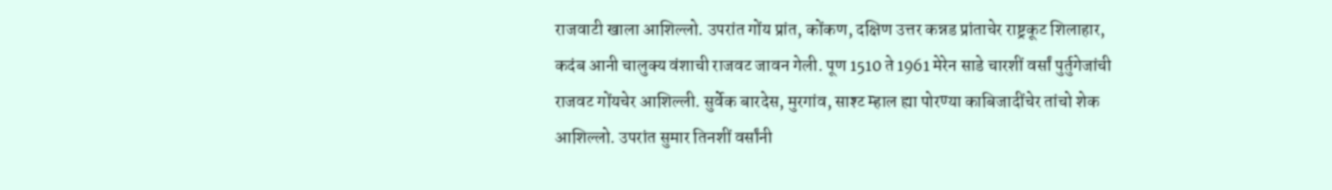राजवाटी खाला आशिल्लो. उपरांत गोंय प्रांत, कोंकण, दक्षिण उत्तर कन्नड प्रांताचेर राष्ट्रकूट शिलाहार, कदंब आनी चालुक्य वंशाची राजवट जावन गेली. पूण 1510 ते 1961 मेरेन साडे चारशीं वर्सां पुर्तुगेजांची राजवट गोंयचेर आशिल्ली. सुर्वेक बारदेस, मुरगांव, साश्ट म्हाल ह्या पोरण्या काबिजादींचेर तांचो शेक आशिल्लो. उपरांत सुमार तिनशीं वर्सांनी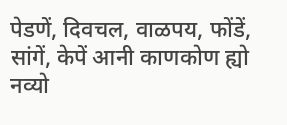पेडणें, दिवचल, वाळपय, फोंडें, सांगें, केपें आनी काणकोण ह्यो नव्यो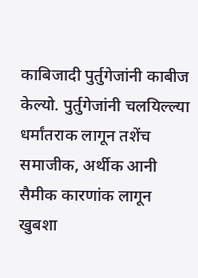काबिजादी पुर्तुगेजांनी काबीज केल्यो. पुर्तुगेजांनी चलयिल्ल्या धर्मांतराक लागून तशेंच समाजीक, अर्थीक आनी सैमीक कारणांक लागून खुबशा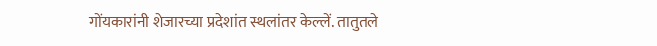गोंयकारांनी शेजारच्या प्रदेशांत स्थलांतर केल्लें. तातुतले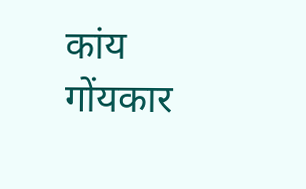कांय गोंयकार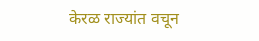केरळ राज्यांत वचून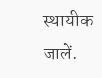स्थायीक जालें.